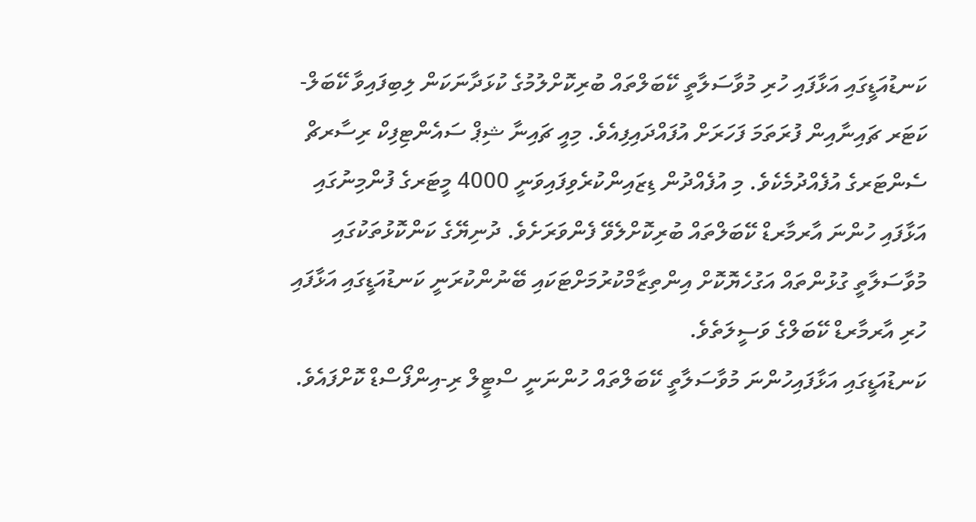ކަނޑުއަޑީގައި އަޅާފައި ހުރި މުވާސަލާތީ ކޭބަލްތައް ބުރިކޮށްލުމުގެ ކުޅަދާނަކަން ލިބިފައިވާ ކޭބަލް-ކަޓަރ ޗައިނާއިން ފުރަތަމަ ފަހަރަށް އުފައްދައިފިއެވެ. މިއީ ޗައިނާ ޝިޕް ސައެންޓިފިކް ރިސާރޗް ސެންޓަރގެ އުފެއްދުމެކެވެ. މި އުފެއްދުން ޑިޒައިންކުރެވިފައިވަނީ 4000 މީޓަރގެ ފުންމިނުގައި އަޅާފައި ހުންނަ އާރމާރޑް ކޭބަލްތައް ބުރިކޮށްލެވޭ ފެންވަރަށެވެ. ދުނިޔޭގެ ކަންކޮޅުތަކުގައި މުވާސަލާތީ ގުޅުންތައް އަގުހެޔޮކޮށް އިންތިޒާމްކުރުމަށްޓަކައި ބޭނުންކުރަނީ ކަނޑުއަޑީގައި އަޅާފައި ހުރި އާރމާރޑް ކޭބަލްގެ ވަސީލަތެވެ.
ކަނޑުއަޑީގައި އަޅާފައިހުންނަ މުވާސަލާތީ ކޭބަލްތައް ހުންނަނީ ސްޓީލް ރި-އިންފޯސްޑް ކޮށްފައެވެ.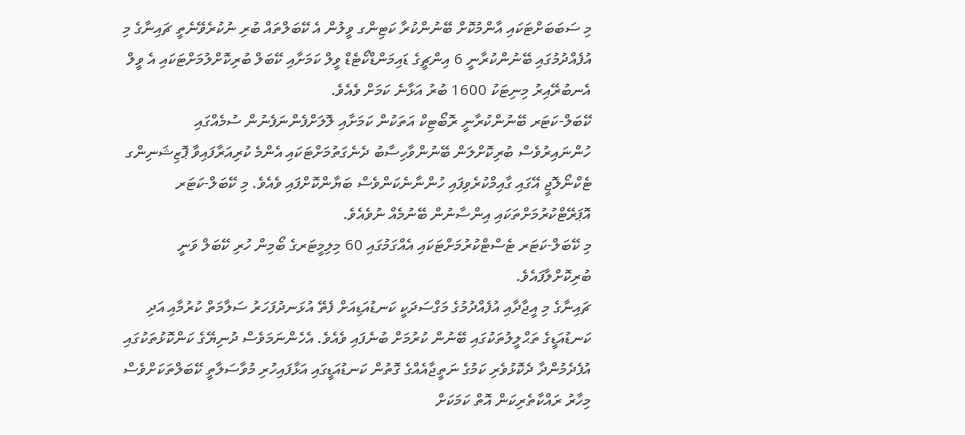މި ސަބަބަށްޓަކައި އާންމުކޮށް ބޭނުންކުރާ ކަޓިންގ ވީލުން އެ ކޭބަލްތައް ބުރި ނުކުރެވޭނެތީ ޗައިނާގެ މި އުފެއްދުމުގައި ބޭނުންކުރާނީ 6 އިންޗީގެ ޑައިމަންޑްކޯޓެޑް ވީލް ކަމަށާއި ކޭބަލް ބުރިކޮށްލުމަށްޓަކައި އެ ވީލް އެނބުރޭއިރު މިނިޓަކު 1600 ބުރު އަޅާނެ ކަމަށް ވެއެވެ.
ކޭބަލް-ކަޓަރ ބޭނުންކުރާނީ ރޮބޯޓިކް އަތަކުން ކަމަށާއި ލޮލަށްފެންނަފެނުން ސުމެއްގައި ހުންނައިރުވެސް ބުރިކޮށްލަން ބޭނުންވާހިސާބު ދެނެގަތުމަށްޓަކައި އެންމެ ކުރިއަރާފައިވާ ޕޮޒިޝަނިންގ ޓެކްނޯލޮޖީ އޭގައި ގާއިމްކުރެވިފައި ހުންނާނެކަންވެސް ބަޔާންކޮށްފައި ވެއެވެ. މި ކޭބަލް-ކަޓަރ އޮޕަރޭޓްކުރުމަށްތަކައި އިންސާނުން ބޭނުމެއް ނުވެއެވެ.
މި ކޭބަލް-ކަޓަރ ޓެސްޓްކުރުމަށްޓަކައި އެއްގަމުގައި 60 މިލިމީޓަރގެ ބޯމިން ހުރި ކޭބަލް ވަނީ ބުރިކޮށްލާފައެވެ.
ޗައިނާގެ މި އީޖާދާއި އުފެއްދުމުގެ މަގްސަދަކީ ކަނޑުއަޑިއަށް ފެތޭ އުޅަނދުފަހަރު ސަލާމަތް ކުރުމާއި އަދި ކަނޑުއަޑީގެ ތަޙްލީލުތަކުގައި ބޭނުން ކުރުމަށް ބުނެފައި ވެއެވެ. އެހެންނަމަވެސް ދުނިޔޭގެ ކަންކޮޅުތަކުގައި އުފެދެމުންދާ ދެކޮޅުވެރި ކަމުގެ ނަތީޖާއެއްގެ ގޮތުން ކަނޑުއަޑީގައި އަޅާފައިހުރި މުވާސަލާތީ ކޭބަލްތަކަށްވެސް މިހާރު ރައްކާތެރިކަން އޮތް ކަމަކަށް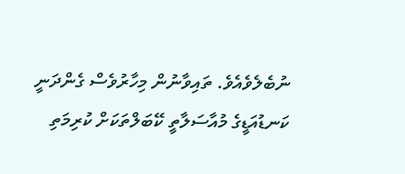ނުބެލެވެއެވެ. ތައިވާނުން މިހާރުވެސް ގެންދަނީ ކަނޑުއަޑީގެ މުއާސަލާތީ ކޭބަލްތަކަށް ކުރިމަތި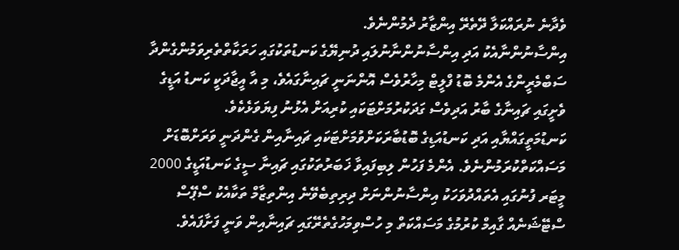ވެދާނެ ނުރައްކަލާ ދޭތެރޭ އިންޒާރު ދެމުންނެވެ.
އިންސާނުންނާއެކު އަދި އިންސާނުންނާނުލައި ދުނިޔޭގެ ކަނޑުތަކުގައި ހަރަކާތްތެރިވަމުންގެންދާ ސަބްމެރީންގެ އެންމެ ބޮޑު ފްލީޓް މިހާރުވެސް އޮންނަނީ ޗައިނާގައެވެ، މި އާ އީޖާދަކީ ކަނޑު އަޑީގެ ވެށީގައި ޗައިނާގެ ބާރު އަދިވެސް ގަދަކުރުމަށްޓަކައި ކުރިއަށް އެޅުނު ފިޔަވަޅެކެވެ.
ކަނޑުމަތީގައްޔާއި އަދި ކަނޑުއަޑިގެ ބޮޑުބާރަކަށްވުމަށްޓަކައި ޗައިނާއިން ގެންދަނީ ވަރަށްބޮޑަށް މަސައްކަތްކުރަމުންނެވެ. އެންމެ ފަހުން ލިބިފައިވާ ޚަބަރުތަކުގައި ޗައިނާ ސީގެ ކަނޑުއަޑީގެ 2000 މީޓަރ ފުނުގައި އެތައްދުވަހަކު އިންސާނުންނަށް ދިރިތިބެވޭނެ އިންތިޒާމް ތަކާއެކު ސްޕޭސް ސްޓޭޝަނެއް ގާއިމް ކުރުމުގެ މަސައްކަތް މި ހުސްވިމަހުގެތެރޭގައި ޗައިނާއިން ވަނީ ފަށާފައެވެ.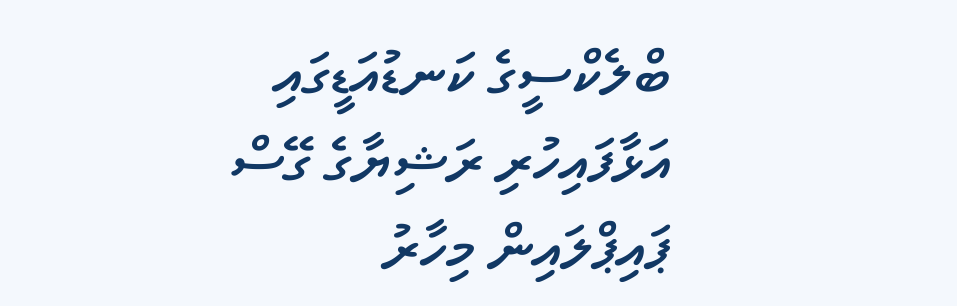ބްލެކްސީގެ ކަނޑުއަޑީގައި އަޅާފައިހުރި ރަޝިޔާގެ ގޭސް ޕައިޕްލައިން މިހާރު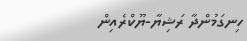ހިނގަމުންދާ ރަޝިޔާ-ޔޫކްރެއިން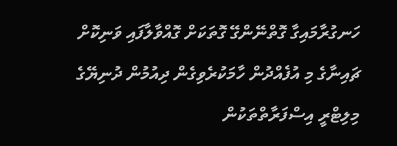ހަނގުރާމައިގާ ގޮތްނޭންގޭ ގޮތަކަށް ގޮއްވާލާފައި ވަނިކޮށް ޗައިނާގެ މި އުފެއްދުން ހާމަކުރެވިގެން ދިއުމުން ދުނިޔޭގެ މިލިޓްރީ އިސްފަރާތްތަކުން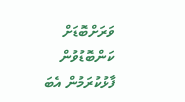ވަރަށްބޮޑަށް ކަންބޮޑުވުން ފާޅުކުރަމުން އެބަ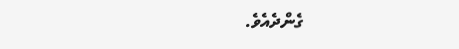ގެންދެއެވެ.